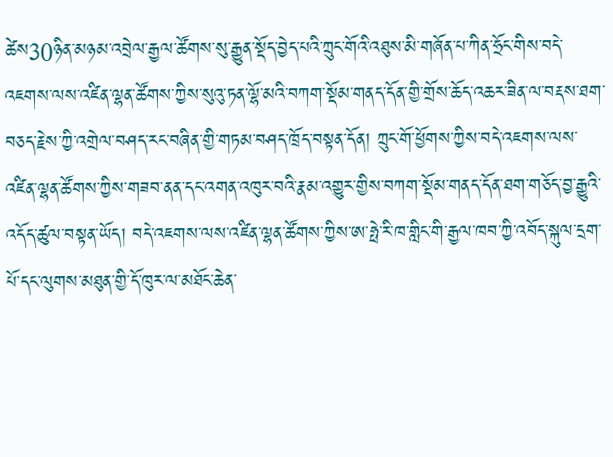ཚེས30ཉིན་མཉམ་འབྲེལ་རྒྱལ་ཚོགས་སུ་རྒྱུན་སྡོད་བྱེད་པའི་ཀྲུང་གོའི་འཐུས་མི་གཞོན་པ་ཀིན་ཧྲོང་གིས་བདེ་འཇགས་ལས་འཛིན་ལྷན་ཚོགས་ཀྱིས་སུའུ་ཏན་ལྷོ་མའི་བཀག་སྡོམ་གནད་དོན་གྱི་གྲོས་ཆོད་འཆར་ཟིན་ལ་བརྡས་ཐག་བཅད་རྗེས་ཀྱི་འགྲེལ་བཤད་རང་བཞིན་གྱི་གཏམ་བཤད་ཁྲོད་བསྟན་དོན། ཀྲུང་གོ་ཕྱོགས་ཀྱིས་བདེ་འཇགས་ལས་འཛིན་ལྷན་ཚོགས་ཀྱིས་གཟབ་ནན་དང་འགན་འཁུར་བའི་རྣམ་འགྱུར་གྱིས་བཀག་སྡོམ་གནད་དོན་ཐག་གཅོད་བྱ་རྒྱུའི་འདོད་ཚུལ་བསྟན་ཡོད། བདེ་འཇགས་ལས་འཛིན་ལྷན་ཚོགས་ཀྱིས་ཨ་ཧྥེ་རི་ཁ་གླིང་གི་རྒྱལ་ཁབ་ཀྱི་འབོད་སྐུལ་དྲག་པོ་དང་ལུགས་མཐུན་གྱི་དོ་ཁུར་ལ་མཐོང་ཆེན་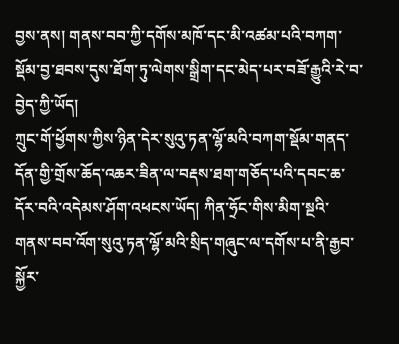བྱས་ནས། གནས་བབ་ཀྱི་དགོས་མཁོ་དང་མི་འཚམ་པའི་བཀག་སྡོམ་བྱ་ཐབས་དུས་ཐོག་ཏུ་ལེགས་སྒྲིག་དང་མེད་པར་བཟོ་རྒྱུའི་རེ་བ་བྱེད་ཀྱི་ཡོད།
ཀྲུང་གོ་ཕྱོགས་ཀྱིས་ཉིན་དེར་སུའུ་ཏན་ལྷོ་མའི་བཀག་སྡོམ་གནད་དོན་གྱི་གྲོས་ཆོད་འཆར་ཟིན་ལ་བརྡས་ཐག་གཅོད་པའི་དབང་ཆ་དོར་བའི་འདེམས་ཤོག་འཕངས་ཡོད། ཀིན་ཧྲོང་གིས་མིག་སྔའི་གནས་བབ་འོག་སུའུ་ཏན་ལྷོ་མའི་སྲིད་གཞུང་ལ་དགོས་པ་ནི་རྒྱབ་སྐྱོར་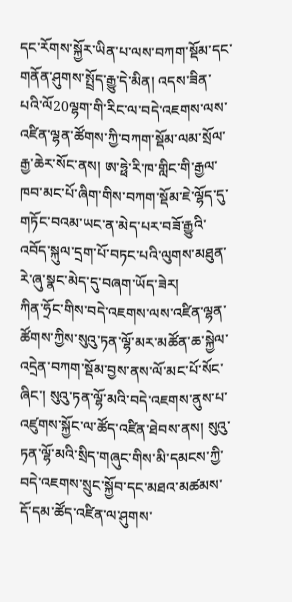དང་རོགས་སྐྱོར་ཡིན་པ་ལས་བཀག་སྡོམ་དང་གནོན་ཤུགས་སྤྲོད་རྒྱུ་དེ་མིན། འདས་ཟིན་པའི་ལོ20ལྷག་གི་རིང་ལ་བདེ་འཇགས་ལས་འཛིན་ལྷན་ཚོགས་ཀྱི་བཀག་སྡོམ་ལམ་སྲོལ་རྒྱ་ཆེར་སོང་ནས། ཨ་ཧྥེ་རི་ཁ་གླིང་གི་རྒྱལ་ཁབ་མང་པོ་ཞིག་གིས་བཀག་སྡོམ་ཇེ་ལྷོད་དུ་གཏོང་བའམ་ཡང་ན་མེད་པར་བཟོ་རྒྱུའི་འབོད་སྐུལ་དྲག་པོ་བཏང་པའི་ལུགས་མཐུན་རེ་ཞུ་སྣང་མེད་དུ་བཞག་ཡོད་ཟེར།
ཀིན་ཧྲོང་གིས་བདེ་འཇགས་ལས་འཛིན་ལྷན་ཚོགས་ཀྱིས་སུའུ་ཏན་ལྷོ་མར་མཚོན་ཆ་སྐྱེལ་འདྲེན་བཀག་སྡོམ་བྱས་ནས་ལོ་མང་པོ་སོང་ཞིང་། སུའུ་ཏན་ལྷོ་མའི་བདེ་འཇགས་ནུས་པ་འཛུགས་སྐྱོང་ལ་ཚོད་འཛིན་ཐེབས་ནས། སུའུ་ཏན་ལྷོ་མའི་སྲིད་གཞུང་གིས་མི་དམངས་ཀྱི་བདེ་འཇགས་སྲུང་སྐྱོབ་དང་མཐའ་མཚམས་དོ་དམ་ཚོད་འཛིན་ལ་ཤུགས་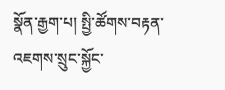སྣོན་རྒྱག་པ། སྤྱི་ཚོགས་བརྟན་འཇགས་སྲུང་སྐྱོང་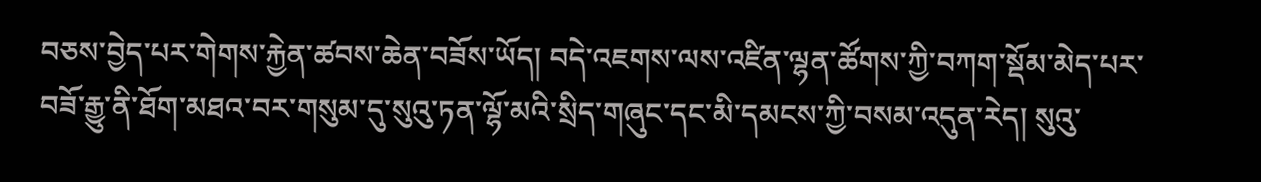བཅས་བྱེད་པར་གེགས་རྐྱེན་ཚབས་ཆེན་བཟོས་ཡོད། བདེ་འཇགས་ལས་འཛིན་ལྷན་ཚོགས་ཀྱི་བཀག་སྡོམ་མེད་པར་བཟོ་རྒྱུ་ནི་ཐོག་མཐའ་བར་གསུམ་དུ་སུའུ་ཏན་ལྷོ་མའི་སྲིད་གཞུང་དང་མི་དམངས་ཀྱི་བསམ་འདུན་རེད། སུའུ་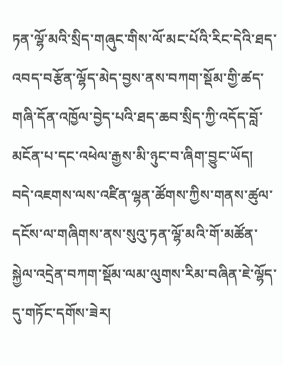ཏན་ལྷོ་མའི་སྲིད་གཞུང་གིས་ལོ་མང་པོའི་རིང་དེའི་ཐད་འབད་བརྩོན་ལྷོད་མེད་བྱས་ནས་བཀག་སྡོམ་གྱི་ཚད་གཞི་དོན་འཁྱོལ་བྱེད་པའི་ཐད་ཆབ་སྲིད་ཀྱི་འདོད་བློ་མངོན་པ་དང་འཕེལ་རྒྱས་མི་ཉུང་བ་ཞིག་བྱུང་ཡོད། བདེ་འཇགས་ལས་འཛིན་ལྷན་ཚོགས་ཀྱིས་གནས་ཚུལ་དངོས་ལ་གཞིགས་ནས་སུའུ་ཏན་ལྷོ་མའི་གོ་མཚོན་སྐྱེལ་འདྲེན་བཀག་སྡོམ་ལམ་ལུགས་རིམ་བཞིན་ཇེ་ལྷོད་དུ་གཏོང་དགོས་ཟེར།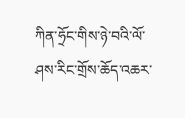ཀིན་ཧྲོང་གིས་ཉེ་བའི་ལོ་ཤས་རིང་གྲོས་ཆོད་འཆར་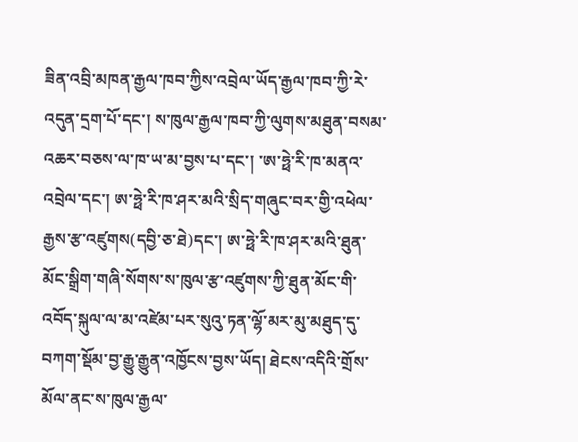ཟིན་འབྲི་མཁན་རྒྱལ་ཁབ་ཀྱིས་འབྲེལ་ཡོད་རྒྱལ་ཁབ་ཀྱི་རེ་འདུན་དྲག་པོ་དང་། ས་ཁུལ་རྒྱལ་ཁབ་ཀྱི་ལུགས་མཐུན་བསམ་འཆར་བཅས་ལ་ཁ་ཡ་མ་བྱས་པ་དང་། ་ཨ་ཧྥེ་རི་ཁ་མནའ་འབྲེལ་དང་། ཨ་ཧྥེ་རི་ཁ་ཤར་མའི་སྲིད་གཞུང་བར་གྱི་འཕེལ་རྒྱས་རྩ་འཛུགས(དབྱི་ཅ་ཐེ)དང་། ཨ་ཧྥེ་རི་ཁ་ཤར་མའི་ཐུན་མོང་སྒྲིག་གཞི་སོགས་ས་ཁུལ་རྩ་འཛུགས་ཀྱི་ཐུན་མོང་གི་འབོད་སྐུལ་ལ་མ་འཛེམ་པར་སུའུ་ཏན་ལྷོ་མར་མུ་མཐུད་དུ་བཀག་སྡོམ་བྱ་རྒྱུ་རྒྱུན་འཁྱོངས་བྱས་ཡོད། ཐེངས་འདིའི་གྲོས་མོལ་ནང་ས་ཁུལ་རྒྱལ་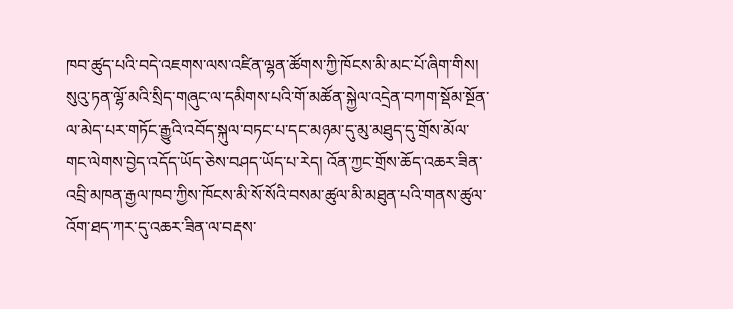ཁབ་ཚུད་པའི་བདེ་འཇགས་ལས་འཛིན་ལྷན་ཚོགས་ཀྱི་ཁོངས་མི་མང་པོ་ཞིག་གིས། སུའུ་ཏན་ལྷོ་མའི་སྲིད་གཞུང་ལ་དམིགས་པའི་གོ་མཚོན་སྐྱེལ་འདྲེན་བཀག་སྡོམ་སྔོན་ལ་མེད་པར་གཏོང་རྒྱུའི་འབོད་སྐུལ་བཏང་པ་དང་མཉམ་དུ་མུ་མཐུད་དུ་གྲོས་མོལ་གང་ལེགས་བྱེད་འདོད་ཡོད་ཅེས་བཤད་ཡོད་པ་རེད། འོན་ཀྱང་གྲོས་ཆོད་འཆར་ཟིན་འབྲི་མཁན་རྒྱལ་ཁབ་ཀྱིས་ཁོངས་མི་སོ་སོའི་བསམ་ཚུལ་མི་མཐུན་པའི་གནས་ཚུལ་འོག་ཐད་ཀར་དུ་འཆར་ཟིན་ལ་བརྡས་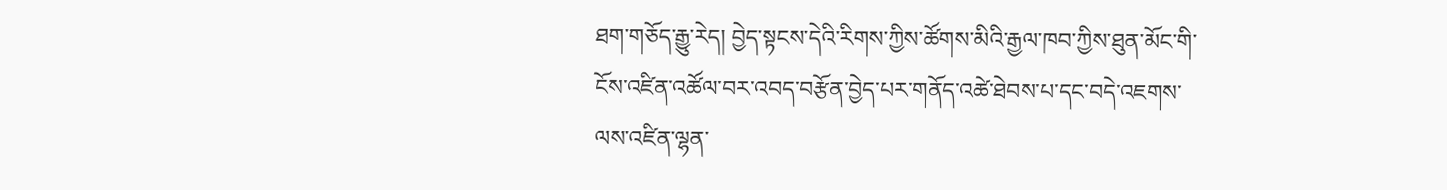ཐག་གཅོད་རྒྱུ་རེད། བྱེད་སྟངས་དེའི་རིགས་ཀྱིས་ཚོགས་མིའི་རྒྱལ་ཁབ་ཀྱིས་ཐུན་མོང་གི་ངོས་འཛིན་འཚོལ་བར་འབད་བརྩོན་བྱེད་པར་གནོད་འཚེ་ཐེབས་པ་དང་བདེ་འཇགས་ལས་འཛིན་ལྷན་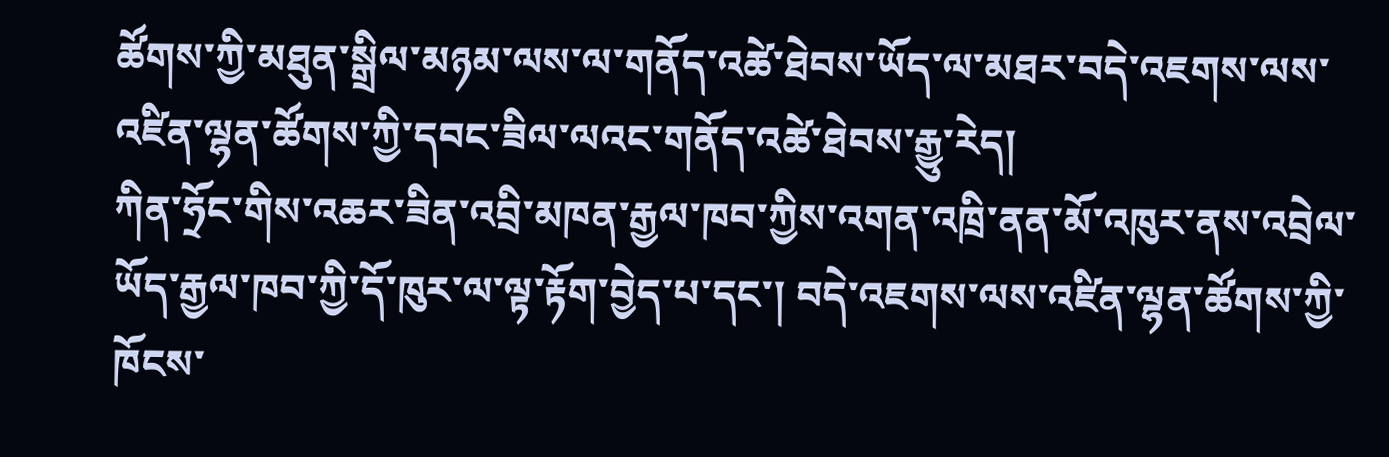ཚོགས་ཀྱི་མཐུན་སྒྲིལ་མཉམ་ལས་ལ་གནོད་འཚེ་ཐེབས་ཡོད་ལ་མཐར་བདེ་འཇགས་ལས་འཛིན་ལྷན་ཚོགས་ཀྱི་དབང་ཟིལ་ལའང་གནོད་འཚེ་ཐེབས་རྒྱུ་རེད།
ཀིན་ཧྲོང་གིས་འཆར་ཟིན་འབྲི་མཁན་རྒྱལ་ཁབ་ཀྱིས་འགན་འཁྲི་ནན་མོ་འཁུར་ནས་འབྲེལ་ཡོད་རྒྱལ་ཁབ་ཀྱི་དོ་ཁུར་ལ་ལྟ་རྟོག་བྱེད་པ་དང་། བདེ་འཇགས་ལས་འཛིན་ལྷན་ཚོགས་ཀྱི་ཁོངས་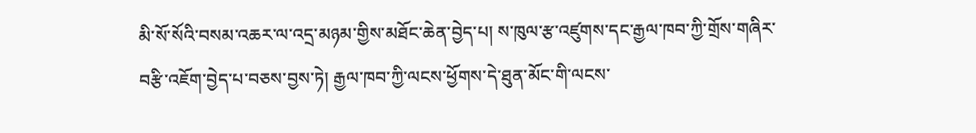མི་སོ་སོའི་བསམ་འཆར་ལ་འདྲ་མཉམ་གྱིས་མཐོང་ཆེན་བྱེད་པ། ས་ཁུལ་རྩ་འཛུགས་དང་རྒྱལ་ཁབ་ཀྱི་གྲོས་གཞིར་བརྩི་འཇོག་བྱེད་པ་བཅས་བྱས་ཏེ། རྒྱལ་ཁབ་ཀྱི་ལངས་ཕྱོགས་དེ་ཐུན་མོང་གི་ལངས་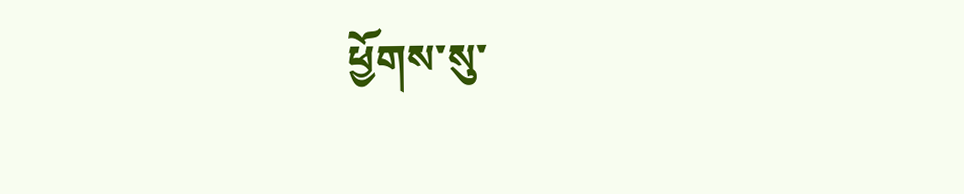ཕྱོགས་སུ་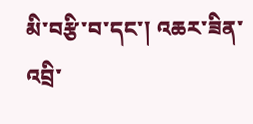མི་བརྩི་བ་དང་། འཆར་ཟིན་འབྲི་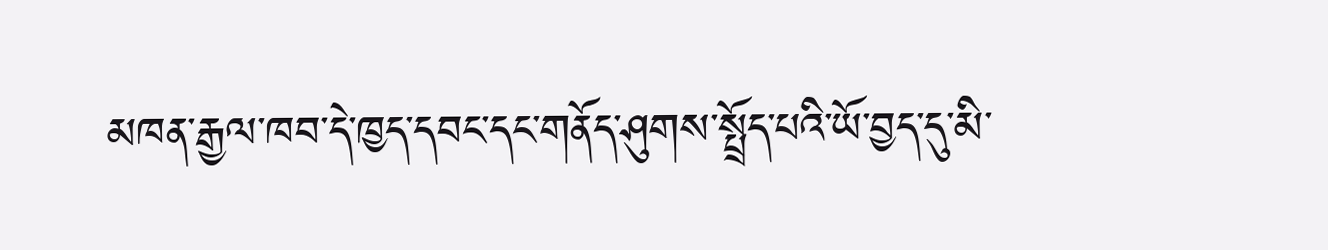མཁན་རྒྱལ་ཁབ་དེ་ཁྱད་དབང་དང་གནོད་ཤུགས་སྤྲོད་པའི་ཡོ་བྱད་དུ་མི་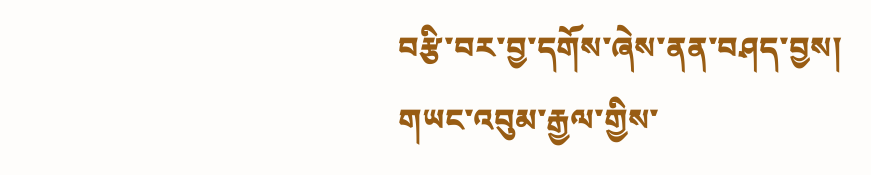བརྩི་བར་བྱ་དགོས་ཞེས་ནན་བཤད་བྱས།
གཡང་འབུམ་རྒྱལ་གྱིས་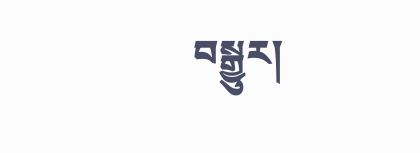བསྒྱུར།